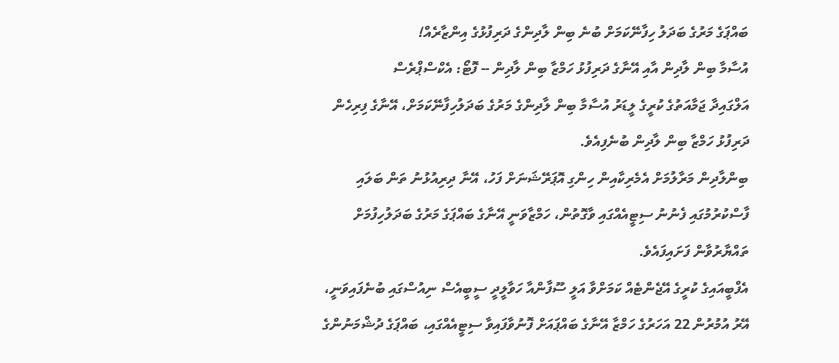ބައްޕަގެ މަރުގެ ބަދަލު ހިފާނޭކަމަށް ބުނެ ބިން ލާދިންގެ ދަރިފުޅުގެ އިންޒާރެއް!
އުސާމާ ބިން ލާދިން އާއި އޭނާގެ ދަރިފުޅު ހަމްޒާ ބިން ލާދިން -- ފޮޓޯ: އެކްސްޕްރެސް
އަލްގައިދާ ޖަމާއަތުގެ ކުރީގެ ލީޑަރު އުސާމާ ބިން ލާދިންގެ މަރުގެ ބަދަލުހިފާނޭކަމަށް، އޭނާގެ ފިރިހެން ދަރިފުޅު ހަމްޒާ ބިން ލާދިން ބުނެފިއެވެ.
ބިންލާދިން މަރާލުމަށް އެމެރިކާއިން ހިންގި އޮޕަރޭޝަނަށް ފަހު، އޭނާ ދިރިއުޅުނު ތަން ބަލައި ފާސްކުރުމުގައި ފެނުނު ސިޓީއެއްގައި ވާގޮތުން، ހަމްޒާވަނީ އޭނާގެ ބައްޕަގެ މަރުގެ ބަދަލުހިފުމަށް ތައްޔާރުވާން ފަށައިފައެވެ.
އެފްބީއައިގެ ކުރީގެ އޭޖެންޓެއް ކަމަށްވާ އަލީ ސޫފާންއާ ހަވާލީދީ ސީބީއެސް ނިއުސްގައި ބުނެފައިވަނީ، އޭރު އުމުރުން 22 އަހަރުގެ ހަމްޒާ އޭނާގެ ބައްޕައަށް ފޮނުވާފައިވާ ސިޓީއެއްގައި، ބައްޕަގެ ދުޝްމަނުންގެ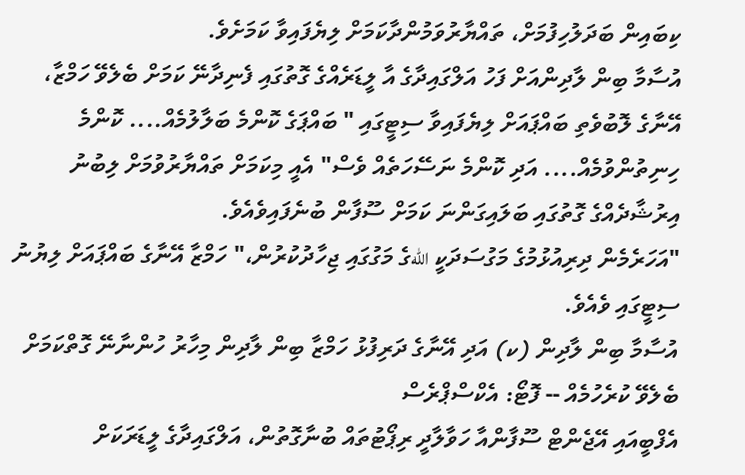ކިބައިން ބަދަލުހިފުމަށް، ތައްޔާރުވަމުންދާކަމަށް ލިޔެފައިވާ ކަމަށެވެ.
އުސާމާ ބިން ލާދިންއަށް ފަހު އަލްގައިދާގެ އާ ލީޑަރެއްގެ ގޮތުގައި ފެނިދާނޭ ކަމަށް ބެލެވޭ ހަމްޒާ، އޭނާގެ ލޮބުވެތި ބައްޕައަށް ލިޔެފައިވާ ސިޓީގައި " ބައްޕަގެ ކޮންމެ ބަލާލުމެއް.... ކޮންމެ ހިނިތުންވުމެއް.... އަދި ކޮންމެ ނަސޭހަތެއް ވެސް" އެއީ މިކަމަށް ތައްޔާރުވުމަށް ލިބުނު އިރުޝާދެއްގެ ގޮތުގައި ބަލައިގަންނަ ކަމަށް ސޫފާން ބުނެފައިވެއެވެ.
"އަހަރެމެން ދިރިއުޅުމުގެ މަގުސަދަކީ اللهގެ މަގުގައި ޖިހާދުކުރުން،" ހަމްޒާ އޭނާގެ ބައްޕައަށް ލިޔުނު ސިޓީގައި ވެއެވެ.
އުސާމާ ބިން ލާދިން (ކ) އަދި އޭނާގެ ދަރިފުޅު ހަމްޒާ ބިން ލާދިން މިހާރު ހުންނާނޭ ގޮތްކަމަށް ބެލެވޭ ކުރެހުމެއް -- ފޮޓޯ: އެކްސްޕްރެސް
އެފްބީއައި އޭޖެންޓް ސޫފާންއާ ހަވާލާދީ ރިޕޯޓުތައް ބުނާގޮތުން، އަލްގައިދާގެ ލީޑަރަކަށް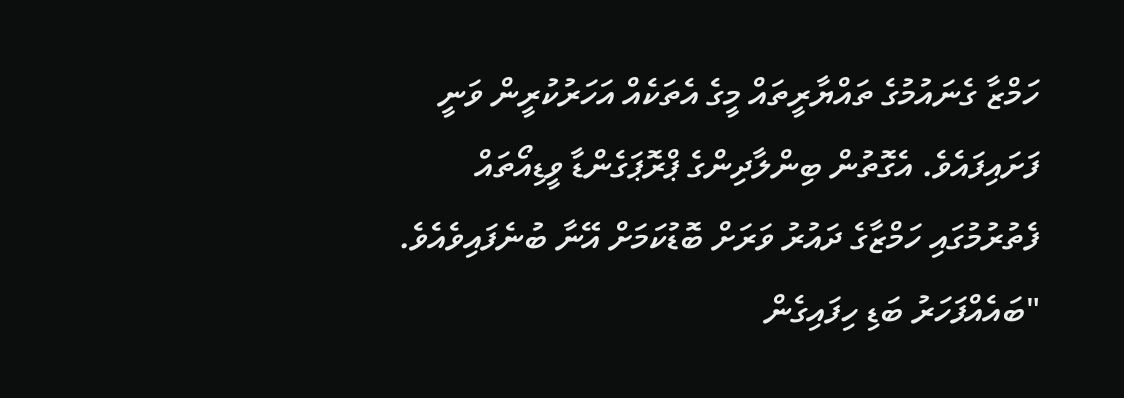ހަމްޒާ ގެނައުމުގެ ތައްޔާރީތައް މީގެ އެތަކެއް އަހަރުކުރީން ވަނީ ފަށައިފައެވެ. އެގޮތުން ބިންލާދިންގެ ޕްރޮޕަގެންޑާ ވީޑިއޯތައް ފެތުރުމުގައި ހަމްޒާގެ ދައުރު ވަރަށް ބޮޑުކަމަށް އޭނާ ބުނެފައިވެއެވެ.
"ބައެއްފަހަރު ބަޑި ހިފައިގެން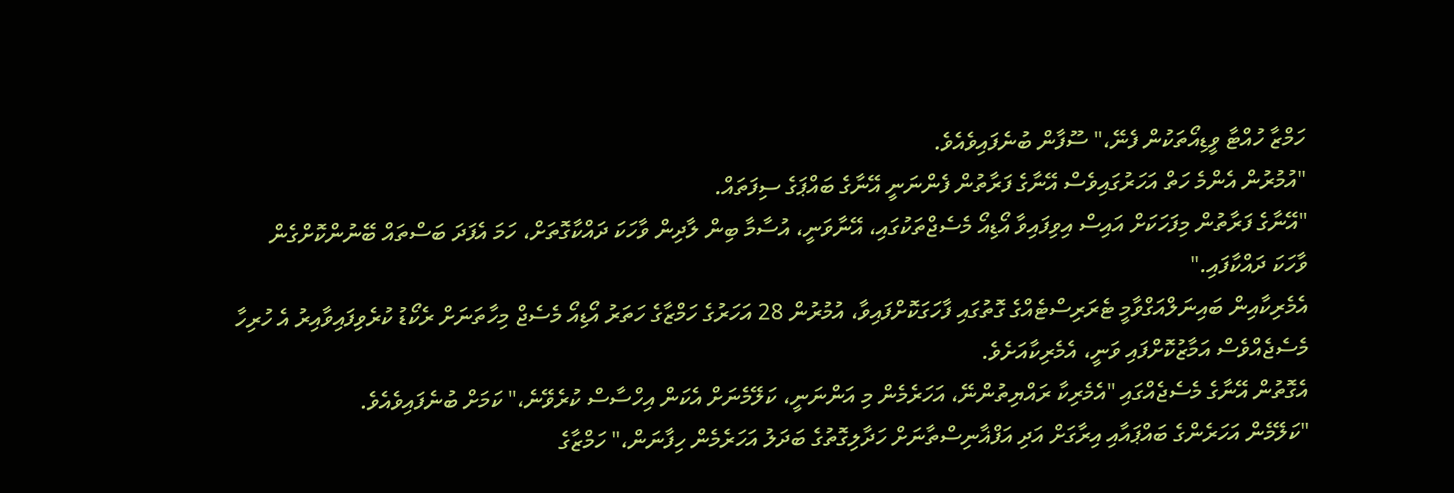ހަމްޒާ ހުއްޓާ ވީޑިއޯތަކުން ފެނޭ،" ސޫފާން ބުނެފައިވެއެވެ.
"އުމުރުން އެންމެ ހަތް އަހަރުގައިވެސް އޭނާގެ ފަރާތުން ފެންނަނީ އޭނާގެ ބައްޕަގެ ސިފަތައް.
"އޭނާގެ ފަރާތުން މިފަހަކަށް އައިސް އިވިފައިވާ އޯޑިއޯ މެސެޖްތަކުގައި، އޭނާވަނީ، އުސާމާ ބިން ލާދިން ވާހަކަ ދައްކާގޮތަށް، ހަމަ އެފަދަ ބަސްތައް ބޭނުންކޮށްގެން ވާހަކަ ދައްކާފައި."
އެމެރިކާއިން ބައިނަލްއަގްވާމީ ޓެރަރިސްޓެއްގެ ގޮތުގައި ފާހަގަކޮށްފައިވާ، އުމުރުން 28 އަހަރުގެ ހަމްޒާގެ ހަތަރު އޯޑިއޯ މެސެޖް މިހާތަނަށް ރެކޯޑު ކުރެވިފައިވާއިރު އެ ހުރިހާ މެސެޖެއްވެސް އަމާޒުކޮށްފައި ވަނީ، އެމެރިކާއަށެވެ.
އެގޮތުން އޭނާގެ މެސެޖެއްގައި "އެމެރިކާ ރައްޔިތުންނޭ، އަހަރެމެން މި އަންނަނީ، ކަލޭމެނަށް އެކަން އިހްސާސް ކުރެވޭނެ،" ކަމަށް ބުނެފައިވެއެވެ.
"ކަލޭމެން އަހަރެންގެ ބައްޕައާއި އިރާގަށް އަދި އަފްޣާނިސްތާނަށް ހަދާލިގޮތުގެ ބަދަލު އަހަރެމެން ހިފާނަން،" ހަމްޒާގެ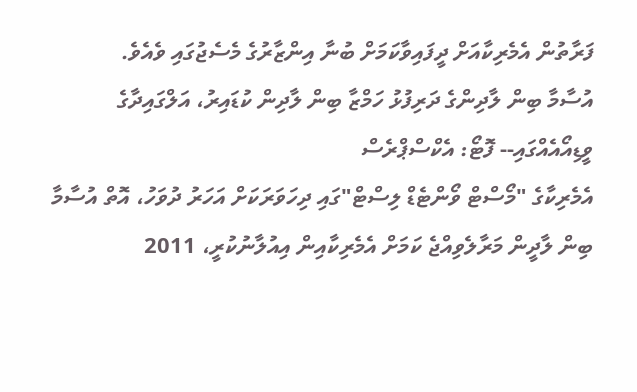ފަރާތުން އެމެރިކާއަށް ދީފައިވާކަމަށް ބުނާ އިންޒާރުގެ މެސެޖުގައި ވެއެވެ.
އުސާމާ ބިން ލާދިންގެ ދަރިފުޅު ހަމްޒާ ބިން ލާދިން ކުޑައިރު، އަލްގައިދާގެ ވީޑިއޯއެއްގައި-- ފޮޓޯ: އެކްސްޕްރެސް
އެމެރިކާގެ "މޯސްޓް ވޯންޓެޑް ލިސްޓް"ގައި ދިހަވަރަކަށް އަހަރު ދުވަހު، އޮތް އުސާމާ ބިން ލާދީން މަރާލެވިއްޖެ ކަމަށް އެމެރިކާއިން އިއުލާނުކުރީ، 2011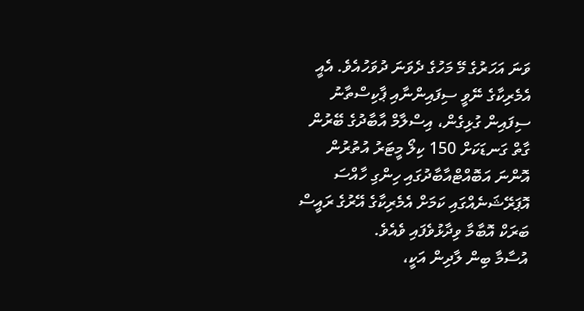ވަނަ އަހަރުގެ މޭ މަހުގެ ދެވަނަ ދުވަހުއެވެ. އެއީ އެމެރިކާގެ ނޭވީ ސިފައިންނާއި ޕާކިސްތާނު ސިފައިން ގުޅިގެން، އިސްލާމް އާބާދުގެ ބޭރުން ގާތް ގަނޑަކަށް 150 ކިލޯ މީޓަރު އުތުރުން އޮންނަ އަބޮއްޓްއާބާދުގައި ހިންގި ހާއްސަ އޮޕަރޭޝަނެއްގައި ކަމަށް އެމެރިކާގެ އޭރުގެ ރައީސް ބަރަކް އޮބާމާ ވިދާޅުވެފައި ވެއެވެ.
އުސާމާ ބިން ލާދިން އަކީ،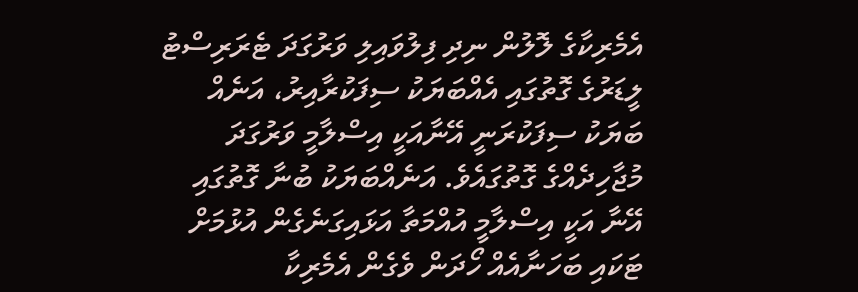އެމެރިކާގެ ލޮލުން ނިދި ފިލުވައިލި ވަރުގަދަ ޓެރަރިސްޓު ލީޑަރުގެ ގޮތުގައި އެއްބަޔަކު ސިފަކުރާއިރު، އަނެއް ބަޔަކު ސިފަކުރަނީ އޭނާއަކީ އިސްލާމީ ވަރުގަދަ މުޖާހިދެއްގެ ގޮތުގައެވެ. އަނެއްބަޔަކު ބުނާ ގޮތުގައި އޭނާ އަކީ އިސްލާމީ އުއްމަތާ އަޅައިގަނެގެން އުޅުމަށް ޓަކައި ބަހަނާއެއް ހޯދަން ވެގެން އެމެރިކާ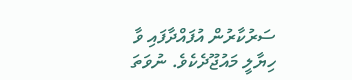ސަރުކާރުން އުފައްދާފައި ވާ ހިޔާލީ މައުޖޫދެކެވެ. ނުވަތަ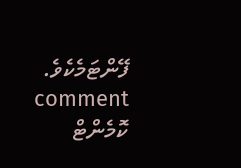ފޭންޓަމެކެވެ.
comment ކޮމެންޓް